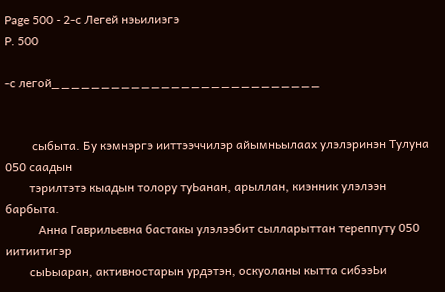Page 500 - 2-с Легей нэьилиэгэ
P. 500

-с легой_ _ _ _ _ _ _ _ _ _ _ _ _ _ _ _ _ _ _ _ _ _ _ _ _ _ _


         сыбыта. Бу кэмнэргэ ииттээччилэр айымньылаах улэлэринэн Тулуна 050 саадын
        тэрилтэтэ кыадын толору туЬанан, арыллан, киэнник улэлээн барбыта.
           Анна Гаврильевна бастакы улэлээбит сылларыттан тереппуту 050 иитиитигэр
        сыЬыаран, активностарын урдэтэн, оскуоланы кытта сибээЬи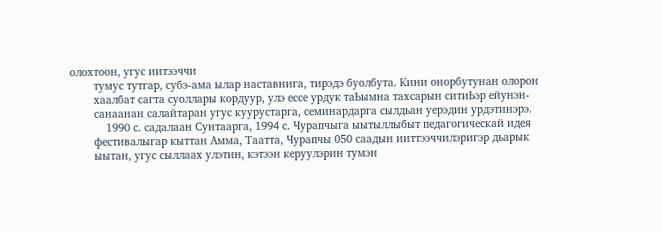олохтоон, угус иитээччи
        тумус тутгар, субэ-ама ылар наставнига, тирэдэ буолбута. Кини онорбутунан олорон
        хаалбат сагта суоллары кордуур, улэ ессе урдук таЬымна тахсарын ситиЬэр ейунэн-
        санаанан салайтаран угус куурустарга, семинардарга сылдьан уерэдин урдэтинэрэ.
            1990 с. садалаан Сунтаарга, 1994 с. Чурапчыга ыытыллыбыт педагогическай идея
        фестивалыгар кыттан Амма, Таатта, Чурапчы 050 саадын ииттээччилэригэр дьарык
        ыытан, угус сыллаах улэтин, кэтээн керуулэрин тумэн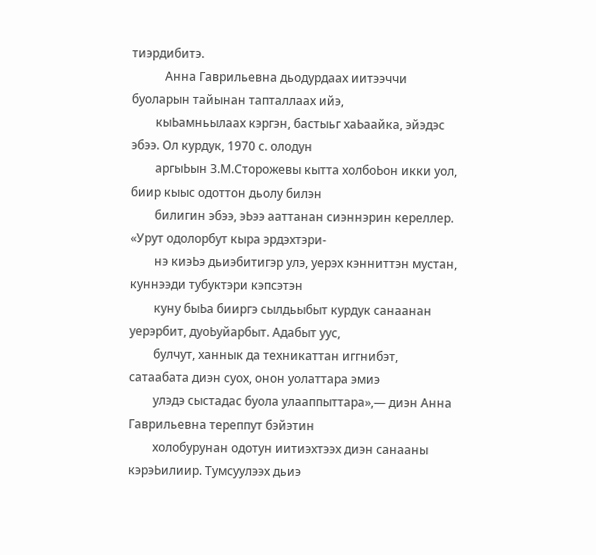тиэрдибитэ.
           Анна Гаврильевна дьодурдаах иитээччи буоларын тайынан тапталлаах ийэ,
        кыЬамньылаах кэргэн, бастыьг хаЬаайка, эйэдэс эбээ. Ол курдук, 1970 с. олодун
        аргыЬын З.М.Сторожевы кытта холбоЬон икки уол, биир кыыс одоттон дьолу билэн
        билигин эбээ, эЬээ ааттанан сиэннэрин кереллер. «Урут одолорбут кыра эрдэхтэри-
        нэ киэЬэ дьиэбитигэр улэ, уерэх кэнниттэн мустан, куннээди тубуктэри кэпсэтэн
        куну быЬа бииргэ сылдьыбыт курдук санаанан уерэрбит, дуоЬуйарбыт. Адабыт уус,
        булчут, ханнык да техникаттан иггнибэт, сатаабата диэн суох, онон уолаттара эмиэ
        улэдэ сыстадас буола улааппыттара»,— диэн Анна Гаврильевна тереппут бэйэтин
        холобурунан одотун иитиэхтээх диэн санааны кэрэЬилиир. Тумсуулээх дьиэ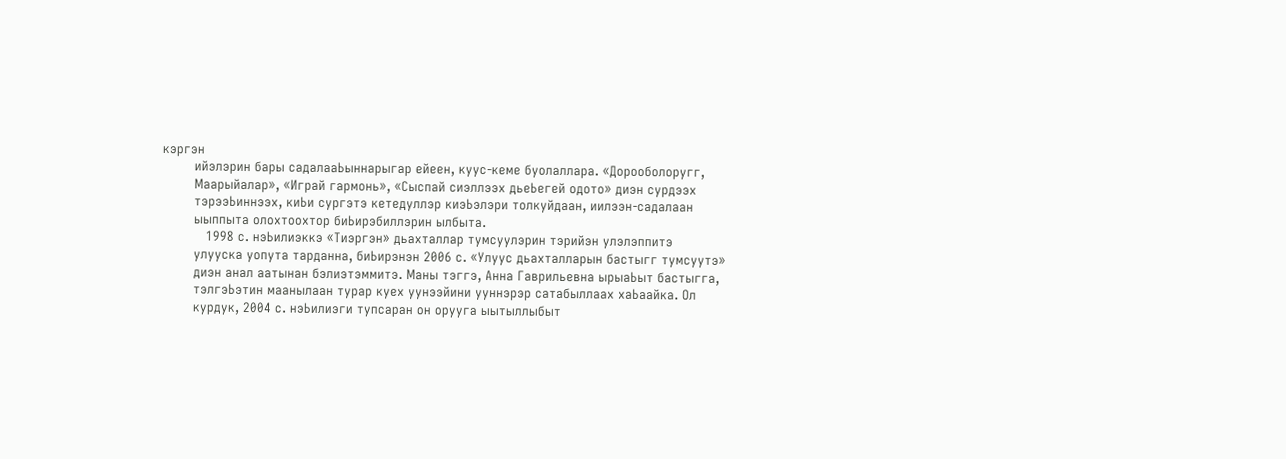кэргэн
        ийэлэрин бары садалааЬыннарыгар ейеен, куус-кеме буолаллара. «Дорооболоругг,
        Маарыйалар», «Играй гармонь», «Сыспай сиэллээх дьеЬегей одото» диэн сурдээх
        тэрээЬиннээх, киЬи сургэтэ кетедуллэр киэЬэлэри толкуйдаан, иилээн-садалаан
        ыыппыта олохтоохтор биЬирэбиллэрин ылбыта.
           1998 с. нэЬилиэккэ «Тиэргэн» дьахталлар тумсуулэрин тэрийэн улэлэппитэ
        улууска уопута тарданна, биЬирэнэн 2006 с. «Улуус дьахталларын бастыгг тумсуутэ»
        диэн анал аатынан бэлиэтэммитэ. Маны тэггэ, Анна Гаврильевна ырыаЬыт бастыгга,
        тэлгэЬэтин маанылаан турар куех уунээйини ууннэрэр сатабыллаах хаЬаайка. Ол
        курдук, 2004 с. нэЬилиэги тупсаран он орууга ыытыллыбыт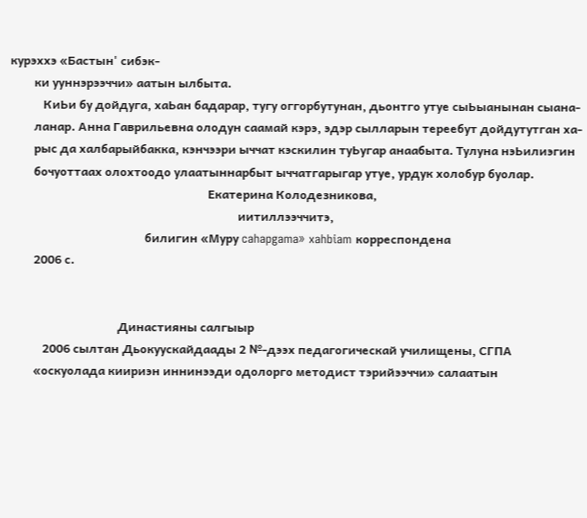курэххэ «Бастын' сибэк-
        ки ууннэрээччи» аатын ылбыта.
           КиЬи бу дойдуга, хаЬан бадарар, тугу оггорбутунан, дьонтго утуе сыЬыанынан сыана-
        ланар. Анна Гаврильевна олодун саамай кэрэ, эдэр сылларын тереебут дойдутутган ха-
        рыс да халбарыйбакка, кэнчээри ыччат кэскилин туЬугар анаабыта. Тулуна нэЬилиэгин
        бочуоттаах олохтоодо улаатыннарбыт ыччатгарыгар утуе, урдук холобур буолар.
                                                                  Екатерина Колодезникова,
                                                                            иитиллээччитэ,
                                             билигин «Муру cahapgama» xahbiam корреспондена
        2006 с.


                                    Династияны салгыыр
           2006 сылтан Дьокуускайдаады 2 №-дээх педагогическай училищены, СГПА
        «оскуолада киириэн иннинээди одолорго методист тэрийээччи» салаатын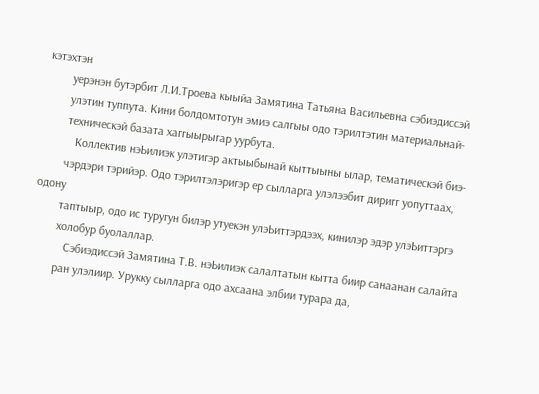кэтэхтэн
        уерэнэн бутэрбит Л.И.Троева кыыйа Замятина Татьяна Васильевна сэбиэдиссэй
        улэтин туппута. Кини болдомтотун эмиэ салгыы одо тэрилтэтин материальнай-
        техническэй базата хаггыырыгар уурбута.
           Коллектив нэЬилиэк улэтигэр актыыбынай кыттыыны ылар, тематическэй биэ-
        чэрдэри тэрийэр. Одо тэрилтэлэригэр ер сылларга улэлээбит диригг уопуттаах, одону
        таптыыр, одо ис туругун билэр утуекэн улэЬиттэрдээх, кинилэр эдэр улэЬиттэргэ
        холобур буолаллар.
           Сэбиэдиссэй Замятина Т.В. нэЬилиэк салалтатын кытта биир санаанан салайта
        ран улэлиир. Урукку сылларга одо ахсаана элбии турара да,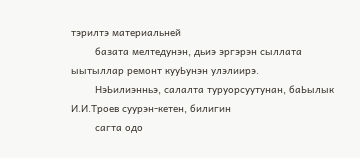тэрилтэ материальней
        базата мелтедунэн, дьиэ эргэрэн сыллата ыытыллар ремонт кууЬунэн улэлиирэ.
        НэЬилиэнньэ, салалта туруорсуутунан, баЬылык И.И.Троев суурэн-кетен, билигин
        сагта одо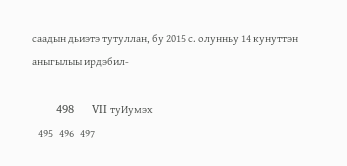саадын дьиэтэ тутуллан, бу 2015 с. олунньу 14 кунуттэн аныгылыы ирдэбил-

        498      VII туИумэх
   495   496   497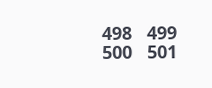498   499   500   501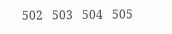502   503   504   505